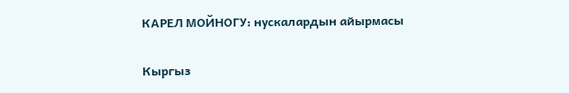КАРЕЛ МОЙНОГУ: нускалардын айырмасы

Кыргыз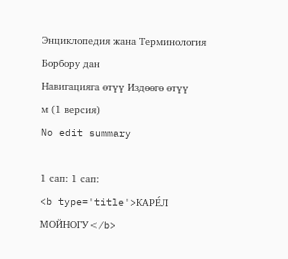Энциклопедия жана Терминология Борбору дан
Навигацияга өтүү Издөөгө өтүү
м (1 версия)
No edit summary

1 сап: 1 сап:
<b type='title'>КАРЕ́Л МОЙНОГУ</b>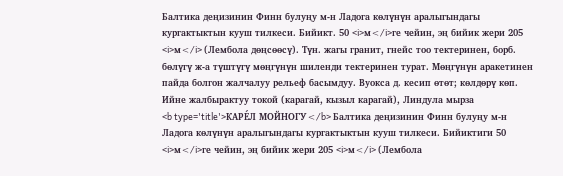Балтика деңизинин Финн булуңу м-н Ладога көлүнүн аралыгындагы кургактыктын кууш тилкеси. Бийикт. 50 <i>м</i>ге чейин, эң бийик жери 205 <i>м</i> (Лембола дөңсөөсү). Түн. жагы гранит, гнейс тоо тектеринен, борб. бөлүгү ж-а түштүгү мөңгүнүн шиленди тектеринен турат. Мөңгүнүн аракетинен пайда болгон жалчалуу рельеф басымдуу. Вуокса д. кесип өтөт; көлдөрү көп. Ийне жалбырактуу токой (карагай, кызыл карагай), Линдула мырза
<b type='title'>КАРЕ́Л МОЙНОГУ</b> Балтика деңизинин Финн булуңу м-н Ладога көлүнүн аралыгындагы кургактыктын кууш тилкеси. Бийиктиги 50 <i>м</i>ге чейин, эң бийик жери 205 <i>м</i> (Лембола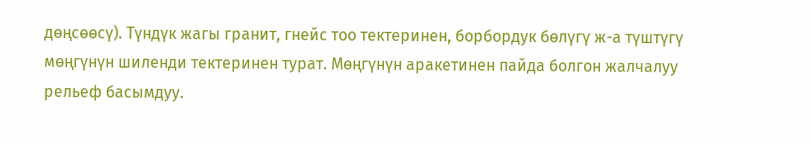дөңсөөсү). Түндүк жагы гранит, гнейс тоо тектеринен, борбордук бөлүгү ж-а түштүгү мөңгүнүн шиленди тектеринен турат. Мөңгүнүн аракетинен пайда болгон жалчалуу рельеф басымдуу.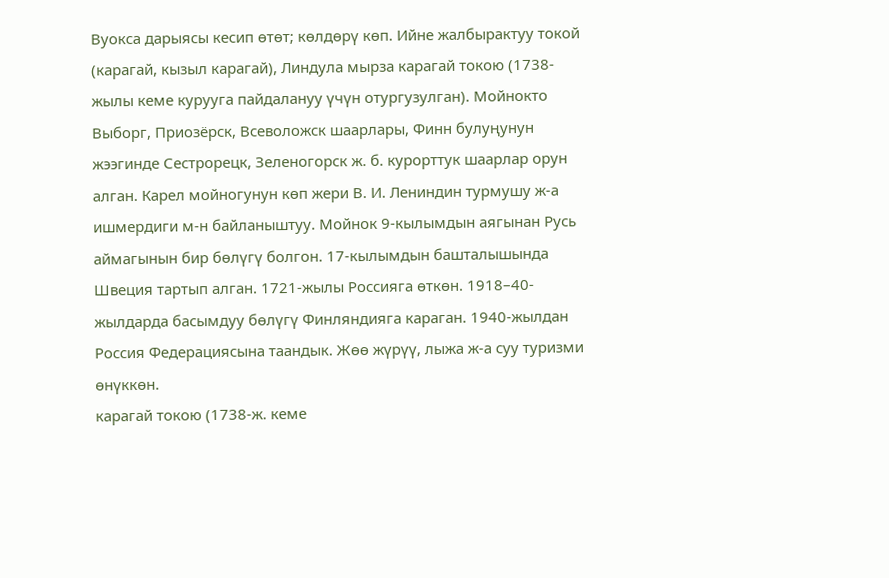Вуокса дарыясы кесип өтөт; көлдөрү көп. Ийне жалбырактуу токой (карагай, кызыл карагай), Линдула мырза карагай токою (1738-жылы кеме курууга пайдалануу үчүн отургузулган). Мойнокто Выборг, Приозёрск, Всеволожск шаарлары, Финн булуңунун жээгинде Сестрорецк, Зеленогорск ж. б. курорттук шаарлар орун алган. Карел мойногунун көп жери В. И. Лениндин турмушу ж-а ишмердиги м-н байланыштуу. Мойнок 9-кылымдын аягынан Русь аймагынын бир бөлүгү болгон. 17-кылымдын башталышында Швеция тартып алган. 1721-жылы Россияга өткөн. 1918–40-жылдарда басымдуу бөлүгү Финляндияга караган. 1940-жылдан Россия Федерациясына таандык. Жөө жүрүү, лыжа ж-а суу туризми өнүккөн.
карагай токою (1738-ж. кеме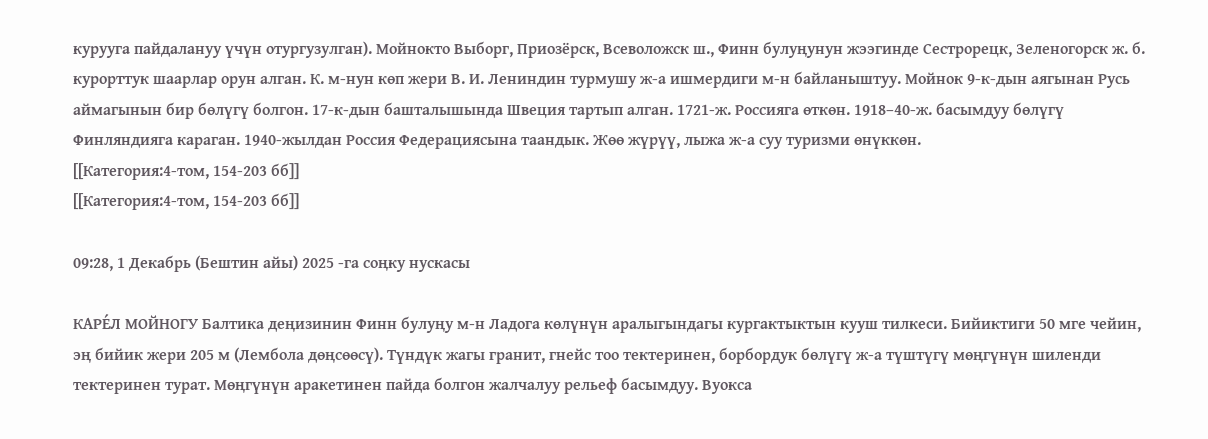курууга пайдалануу үчүн отургузулган). Мойнокто Выборг, Приозёрск, Всеволожск ш., Финн булуңунун жээгинде Сестрорецк, Зеленогорск ж. б. курорттук шаарлар орун алган. К. м-нун көп жери В. И. Лениндин турмушу ж-а ишмердиги м-н байланыштуу. Мойнок 9-к-дын аягынан Русь аймагынын бир бөлүгү болгон. 17-к-дын башталышында Швеция тартып алган. 1721-ж. Россияга өткөн. 1918–40-ж. басымдуу бөлүгү Финляндияга караган. 1940-жылдан Россия Федерациясына таандык. Жөө жүрүү, лыжа ж-а суу туризми өнүккөн.
[[Категория:4-том, 154-203 бб]]
[[Категория:4-том, 154-203 бб]]

09:28, 1 Декабрь (Бештин айы) 2025 -га соңку нускасы

КАРЕ́Л МОЙНОГУ Балтика деңизинин Финн булуңу м-н Ладога көлүнүн аралыгындагы кургактыктын кууш тилкеси. Бийиктиги 50 мге чейин, эң бийик жери 205 м (Лембола дөңсөөсү). Түндүк жагы гранит, гнейс тоо тектеринен, борбордук бөлүгү ж-а түштүгү мөңгүнүн шиленди тектеринен турат. Мөңгүнүн аракетинен пайда болгон жалчалуу рельеф басымдуу. Вуокса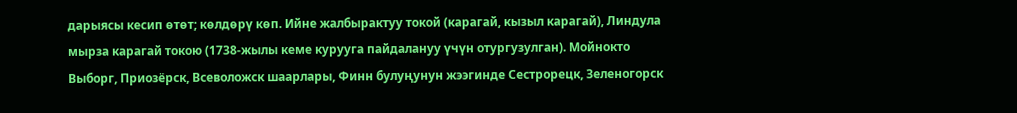дарыясы кесип өтөт; көлдөрү көп. Ийне жалбырактуу токой (карагай, кызыл карагай), Линдула мырза карагай токою (1738-жылы кеме курууга пайдалануу үчүн отургузулган). Мойнокто Выборг, Приозёрск, Всеволожск шаарлары, Финн булуңунун жээгинде Сестрорецк, Зеленогорск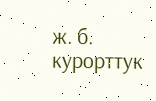ж. б. курорттук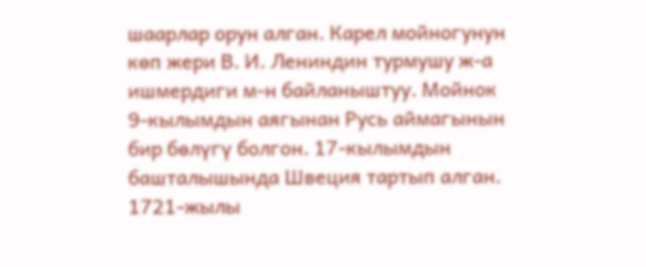шаарлар орун алган. Карел мойногунун көп жери В. И. Лениндин турмушу ж-а ишмердиги м-н байланыштуу. Мойнок 9-кылымдын аягынан Русь аймагынын бир бөлүгү болгон. 17-кылымдын башталышында Швеция тартып алган. 1721-жылы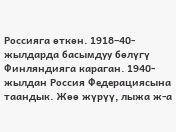Россияга өткөн. 1918–40-жылдарда басымдуу бөлүгү Финляндияга караган. 1940-жылдан Россия Федерациясына таандык. Жөө жүрүү, лыжа ж-а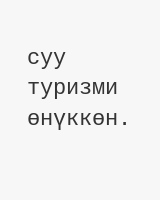суу туризми өнүккөн.